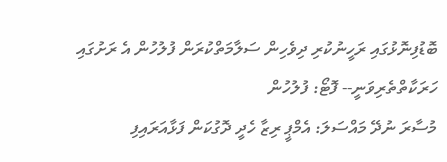ބޮޑުފިނޮޅުގައި ރަހީނުކުރި ދިވެހިން ސަލާމަތްކުރަން ފުލުހުން އެ ރަށުގައި ހަރަކާތްތެރިވަނީ-- ފޮޓޯ: ފުލުހުން
މުސާރަ ނުދޭ މައްސަލަ: އެމްޕީ ރިޒާ ހެދީ ދޮގުކަން ފަޅާއަރައިފި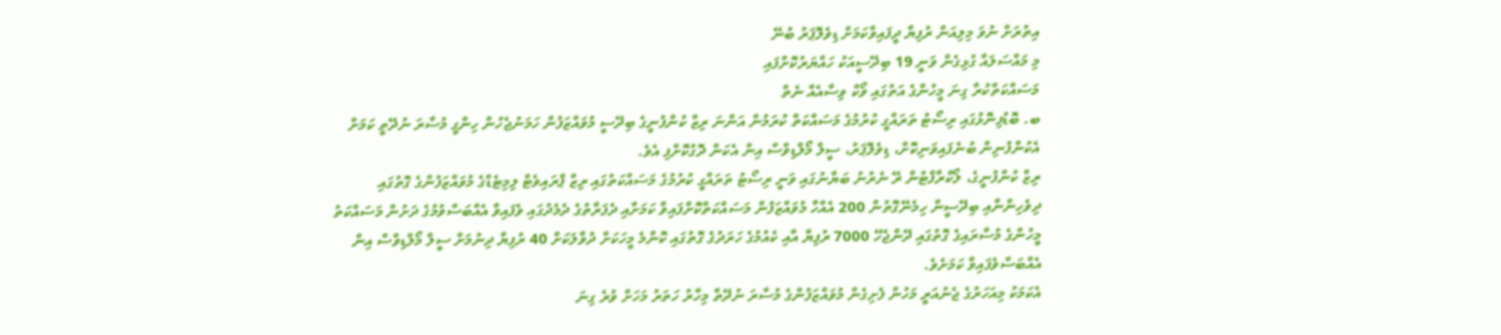އިތުރަށް ނުވަ މިލިއަން ރުފިޔާ ދީފައިވާކަމަށް ޑިވެލޮޕަރު ބުނޭ
މި މައްސަލައާ ގުޅިގެން ވަނީ 19 ބިދޭސީއަކު ހައްޔަރުކޮށްފައި
މަސައްކަތްކުރާ ގިނަ މީހުންގެ އަތުގައި ވޯކް ވިސާއެއް ނެތް
ބ. ބޮޑުފިނޮޅުގައި ރިސޯޓު ތަރައްގީ ކުރުމުގެ މަސައްކަތް ކުރަމުން އަންނަ ރިޒް ކުންފުނީގެ ބިދޭސީ މުވައްޒަފުން ހަމަނުޖެހުން ހިންގީ މުސާރަ ނުދޭތީ ކަމަށް އެކުންފުނިން ބުނެފައިވަނިކޮށް، ޑިވެލޮޕަރު، ސީލް މޯލްޑިވްސް އިން އެކަން ދޮގުކޮށްފި އެވެ.
ރިޒް ކުންފުނީގެ، ލޯކްރާފްޓުން ރޭ ނެރުނު ބަޔާނުގައި ވަނީ ރިސޯޓު ތަރައްގީ ކުރުމުގެ މަސައްކަތުގައި ރިޒް ޕްރައިވެޓް ލިމިޓެޑްގެ މުވައްޒަފުންގެ ގޮތުގައި ދިވެހިންނާއި ބިދޭސީން ހިމެނޭގޮތުން 200 އެއްހާ މުވައްޒަފުން މަސައްކަތްކޮށްފައިވާ ކަމަށާއި ދެފަރާތުގެ ދެމެދުގައި ވެފައިވާ އެއްބަސްވުމުގެ ދަށުން މަސައްކަތު މީހުންގެ މުސާރައިގެ ގޮތުގައި ދޭންޖެހޭ 7000 ރުފިޔާ އާއި ކެއުމުގެ ހަރަދުގެ ގޮތުގައި ކޮންމެ މީހަކަށް ދުވާލަކަށް 40 ރުފިޔާ ދިނުމަށް ސީލް މޯލްޑިވްސް އިން އެއްބަސްވެފައިވާ ކަމަށެވެ.
އެކަމަކު މިއަހަރުގެ ޖެނުއަރީ މަހުން ފެށިގެން މުވައްޒަފުންގެ މުސާރަ ނުދޭތާ މިހާރު ހަތަރު މަހަށް ވުރެ ގިނަ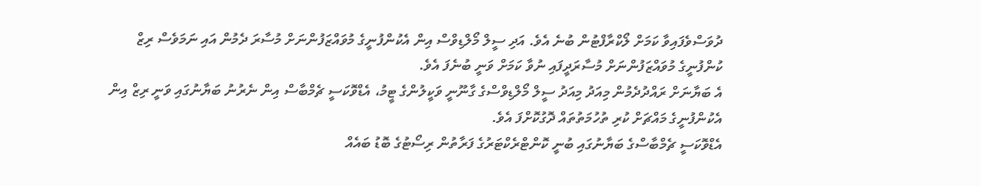ދުވަސްވެފައިވާ ކަމަށް ލޯކްރާފްޓުން ބުނެ އެވެ. އަދި ސީލް މޯލްޑިވްސް އިން އެކުންފުނީގެ މުވައްޒަފުންނަށް މުސާރަ ދެމުން އައި ނަމަވެސް ރިޒް ކުންފުނީގެ މުވައްޒަފުންނަށް މުސާރަދީފައި ނުވާ ކަމަށް ވަނީ ބުނެފަ އެވެ.
އެ ބަޔާނަށް ރައްދުދެމުން މިއަދު މިއަދު ސީލް މޯލްޑިވްސްގެ ގާނޫނީ ވަކީލުންގެ ޓީމު، އެޑްވޮކަސީ ޗެމްބާސް އިން ނެރުނު ބަޔާނުގައި ވަނީ ރިޒް އިން އެކުންފުނީގެ މައްޗަށް ކުރި ތުހުމަތުތައް ދޮގުކޮށްފަ އެވެ.
އެޑްވޮކަސީ ޗެމްބާސްގެ ބަޔާނުގައި ބުނީ ކޮންޓްރެކްޓަރުގެ ފަރާތުން ރިސޯޓުގެ ބޮޑު ބައެއް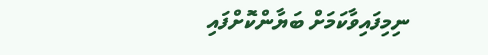ނިމިފައިވާކަމަށް ބަޔާންކޮށްފައި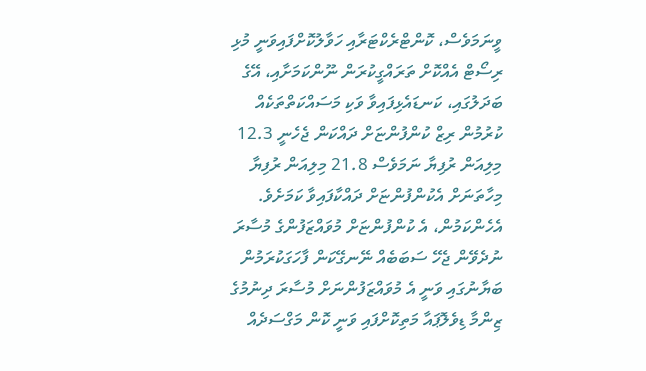ވީނަމަވެސް، ކޮންޓްރެކްޓަރާއި ހަވާލުކޮށްފައިވަނީ މުޅި ރިސޯޓް އެއްކޮށް ތަރައްގީކުރަން ނޫންކަމަށާއި، އޭގެ ބަދަލުގައި، ކަނޑައެޅިފައިވާ ވަކި މަސައްކަތްތަކެއް ކުރުމުން ރިޒް ކުންފުންޏަށް ދައްކަން ޖެހެނީ 12.3 މިލިއަން ރުފިޔާ ނަމަވެސް 21.8 މިލިއަން ރުފިޔާ މިހާތަނަށް އެކުންފުންޏަށް ދައްކާފައިވާ ކަމަށެވެ.
އެހެންކަމުން، އެ ކުންފުންޏަށް މުވައްޒަފުންގެ މުސާރަ ނުދެވޭން ޖެހޭ ސަބަބެއް ނޭނގޭކަން ފާހަގަކުރަމުން ބަޔާނުގައި ވަނީ އެ މުވައްޒަފުންނަށް މުސާރަ ދިނުމުގެ ޒިންމާ ޑިވެލޮޕައާ މަތިކޮށްފައި ވަނީ ކޮން މަގްސަދެއް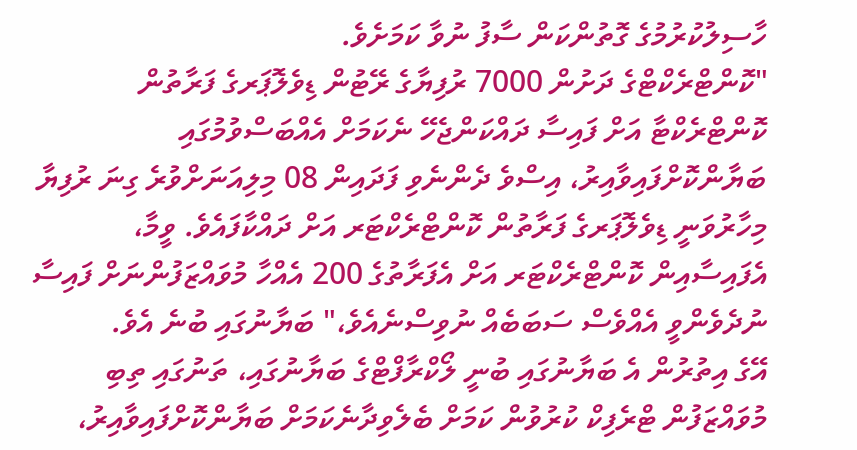ހާސިލުކުރުމުގެ ގޮތުންކަން ސާފު ނުވާ ކަމަށެވެ.
"ކޮންޓްރެކްޓްގެ ދަށުން 7000 ރުފިޔާގެ ރޭޓުން ޑިވެލޮޕަރގެ ފަރާތުން ކޮންޓްރެކްޓާ އަށް ފައިސާ ދައްކަންޖެހޭ ނެކަމަށް އެއްބަސްވުމުގައި ބަޔާންކޮށްފައިވާއިރު، އިސްވެ ދެންނެވި ފަދައިން 08 މިލިއަނަށްވުރެ ގިނަ ރުފިޔާ މިހާރުވަނީ ޑިވެލޮޕަރގެ ފަރާތުން ކޮންޓްރެކްޓަރ އަށް ދައްކާފައެވެ. ވީމާ، އެފައިސާއިން ކޮންޓްރެކްޓަރ އަށް އެފަރާތުގެ 200 އެއްހާ މުވައްޒަފުންނަށް ފައިސާ ނުދެވެންވީ އެއްވެސް ސަބަބެއް ނުވިސްނެއެވެ،" ބަޔާނުގައި ބުނެ އެވެ.
އޭގެ އިތުރުން އެ ބަޔާނުގައި ބުނީ ލޯކްރާފްޓްގެ ބަޔާނުގައި، ތަނުގައި ތިބި މުވައްޒަފުން ޓްރެފިކް ކުރުވުން ކަމަށް ބެލެވިދާނެކަމަށް ބަޔާންކޮށްފައިވާއިރު،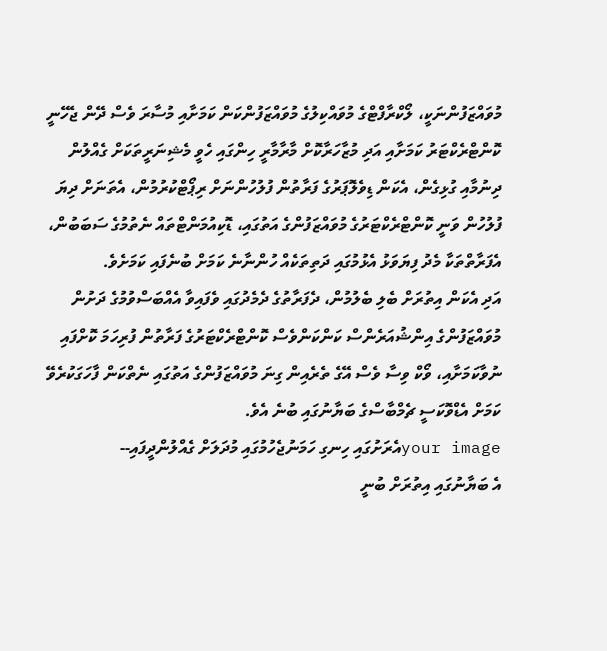މުވައްޒަފުންނަކީ، ލޯކްރާފްޓްގެ މުވައްކިލުގެ މުވައްޒަފުންކަން ކަމަށާއި މުސާރަ ވެސް ދޭން ޖެހޭނީ ކޮންޓްރެކްޓަރު ކަމަށާއި އަދި މުޒާހަރާކޮށް މާރާމާރީ ހިންގައި ހެވީ މެޝިނަރީތަކަށް ގެއްލުން ދިނުމާއި ގުޅިގެން، އެކަން ޑިވެލޮޕަރުގެ ފަރާތުން ފުލުހުންނަށް ރިޕޯޓްކުރުމުން، އެތަނަށް ދިޔަ ފުލުހުން ވަނީ ކޮންޓްރެކްޓަރުގެ މުވައްޒަފުންގެ އަތުގައި، ޑޮކިއުމަންޓްތައް ނެތުމުގެ ސަބަބުން، އެފަރާތްތަކާ މެދު ފިޔަވަޅު އެޅުމުގައި ދަތިތަކެއް ހުންނާނެ ކަމަށް ބުނެފައި ކަމަށެވެ.
އަދި އެކަން އިތުރަށް ބެލި ބެލުމުން، ދެފަރާތުގެ ދެމެދުގައި ވެފައިވާ އެއްބަސްވުމުގެ ދަށުން މުވައްޒަފުންގެ އިންޝުއަރެންސް ކަންކަންވެސް ކޮންޓްރެކްޓަރުގެ ފަރާތުން ފުރިހަމަ ކޮށްފައި ނުވާކަމަށާއި، ވޯކް ވިސާ ވެސް އޭގެ ތެރެއިން ގިނަ މުވައްޒަފުންގެ އަތުގައި ނެތްކަން ފާހަގަކުރެވޭ ކަމަށް އެޑްވޮކަސީ ޗެމްބާސްގެ ބަޔާނުގައި ބުނެ އެވެ.
your imageއެރަށުގައި ހިނގި ހަމަނުޖެހުމުގައި މުދަލަށް ގެއްލުންދީފައި--
އެ ބަޔާނުގައި އިތުރަށް ބުނީ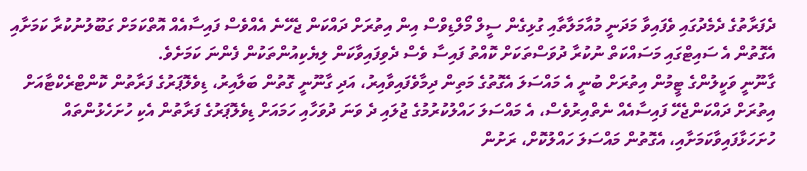ދެފަރާތުގެ ދެމެދުގައި ވެފައިވާ މަދަނީ މުއާމަލާތާއި ގުޅިގެން ސީލް މޯލްޑިވްސް އިން އިތުރަށް ދައްކަން ޖެހޭނެ އެއްވެސް ފައިސާއެއް އޮތްކަމަށް ގަބޫލުނުކުރާ ކަމަށާއި އެގޮތުން އެ ސައިޓްގައި މަސައްކަތް ނުކުރާ ދުވަސްތަކަށް ކޮއްތު ފައިސާ ވެސް ދެވިފައިވާކަން ލިޔެކިއުންތަކުން ފެންނަ ކަމަށެވެ.
ގާނޫނީ ވަކީލުންގެ ޓީމުން އިތުރަށް ބުނީ އެ މައްސަލަ އެގޮތުގެ މަތިން ދިމާވެފައިވާއިރު، އަދި ގާނޫނީ ގޮތުން ބަލާއިރު، ޑިވެލޮޕަރުގެ ފަރާތުން ކޮންޓްރެކްޓާއަށް އިތުރަށް ދައްކަންޖެހޭ ފައިސާއެއް ނެތްއިރުވެސް، އެ މައްސަލަ ހައްލުކުރުމުގެ ޖުލައި ދެ ވަނަ ދުވަހާއި ހަމައަށް ޑިވެލޮޕަރުގެ ފަރާތުން އެކި ހުށަހެޅުންތައް ހުށަހަޅާފައިވާކަމަށާއި، އެގޮތުން މައްސަލަ ހައްލުކޮށް، ރަށުން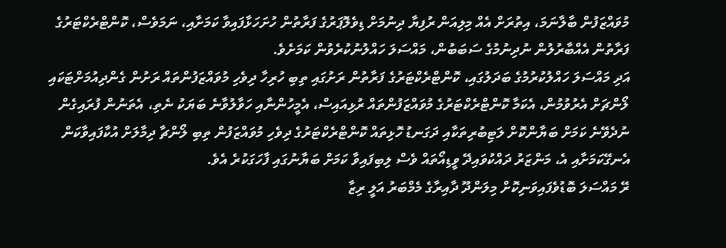މުވައްޒަފުން ބާލާނަމަ، އިތުރަށް އެއް މިލިއަން ރުފިޔާ ދިނުމަށް ޑިވެލޮޕަރުގެ ފަރާތުން ހުށަހަޅާފައިވާ ކަމަށާއި، ނަމަވެސް، ކޮންޓްރެކްޓަރުގެ ފަރާތުން އެއްބާރުލުން ނުދިނުމުގެ ސަބަބުން، މައްސަލަ ހައްލުނުކުރެވުން ކަމަށެވެ.
އަދި މައްސަލަ ހައްލުކުރުމުގެ ބަދަލުގައި، ކޮންޓްރެކްޓަރުގެ ފަރާތުން ރަށުގައި ތިބި ހުރިހާ ދިވެހި މުވައްޒަފުންތައް ރަށުން ގެންދިއުމަށްޓަކައި ލޯންޗަށް އެރުވުމުން، އެކަމާ ކޮންޓްރެކްޓަރުގެ މުވައްޒަފުންތައް ރުޅިއައިސް، އެމީހުންނާއި ހަވާލުވާނެ ބަޔަކު ނެތި، އެތަނުން ފުރައިގެން ނުދެވޭނެ ކަމަށް ބަޔާންކޮށް ލަޓިބުރިތަކާއި ދަގަނޑު ހޮޅިތައް ކޮންޓްރެކްޓަރުގެ ދިވެހި މުވައްޒަފުން ތިބި ލޯންޗާ ދިމާލަށް އުކާފައިވާކަން އެނގޭކަމަށާއި އެ، މަންޒަރު ދައްކުވައިދޭ ވީޑިއޯތައް ވެސް ލިބިފައިވާ ކަމަށް ބަޔާނުގައި ފާހަގަކުރެ އެވެ.
ރޭ މައްސަލަ ބޮޑުވެފައިވަނިކޮށް މިލަންދޫ ދާއިރާގެ މެމްބަރު އަލީ ރިޒާ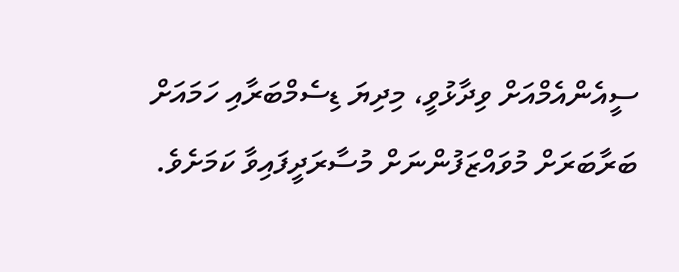ސީއެންއެމްއަށް ވިދާޅުވީ، މިދިޔަ ޑިސެމްބަރާއި ހަމައަށް ބަރާބަރަށް މުވައްޒަފުންނަށް މުސާރަދީފައިވާ ކަމަށެވެ.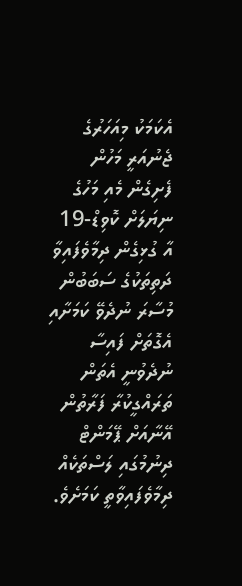އެކަމަކު މިއަހަރުގެ ޖެނުއަރީ މަހުން ފެށިގެން މެއި މަހުގެ ނިޔަލަށް ކޮވިޑް-19 އާ ގުޅިގެން ދިމާވެފައިވާ ދަތިތަކުގެ ސަބަބުން މުސާރަ ނުދެވޭ ކަމަށާއި އެގޮތަށް ފައިސާ ނުދެވުނީ އެތަން ތަރައްގީކުރާ ފަރާތުން އޭނާއަށް ޕޭމަންޓް ދިނުމުގައި ލަސްތަކެއް ދިމާވެފައިވާތީ ކަމަށެވެ.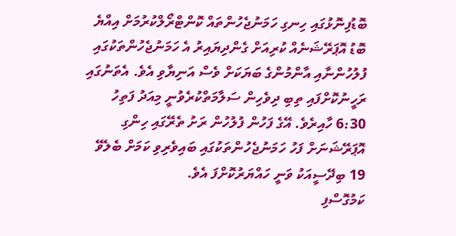ބޮޑުފިނޮޅުގައި ހިނގި ހަމަނުޖެހުންތައް ކޮންޓްރޯލްކުރުމަށް އިއްޔެ ބޮޑު އޮޕަރޭޝަނެއް ކުރިއަށް ގެންދިޔައިރު އެ ހަމަނުޖެހުންތަކުގައި ފުލުހުންނާއި އާންމުންގެ ބަޔަކަށް ވެސް އަނިޔާވި އެވެ. އެތަނުގައި ރަހީނުކޮށްފައި ތިބި ދިވެހިން ސަލާމަތްކުރެވުނީ މިއަދު ފަތިހު 6:30 ހާއިރެވެ. އޭގެ ފަހުން ފުލުހުން ރަށު ތެރޭގައި ހިންގި އޮޕަރޭޝަނަށް ފަހު ހަމަނުޖެހުންތަކުގައި ބައިވެރިވި ކަމަށް ބެލެވޭ 19 ބިދޭސީއަކު ވަނީ ހައްޔަރުކޮށްފަ އެވެ.
ކަމުގޮސްފި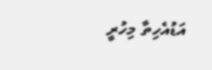އަޑުއެހިތާ މިހުރީ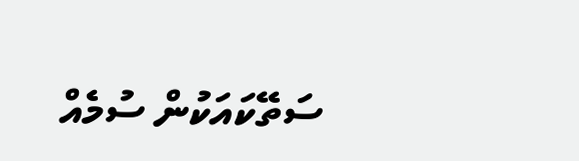ސަތޭކައަކުން ސުމެއް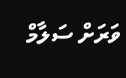ވަރަށް ސަލާމް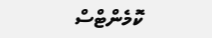ކޮމެންޓްސް